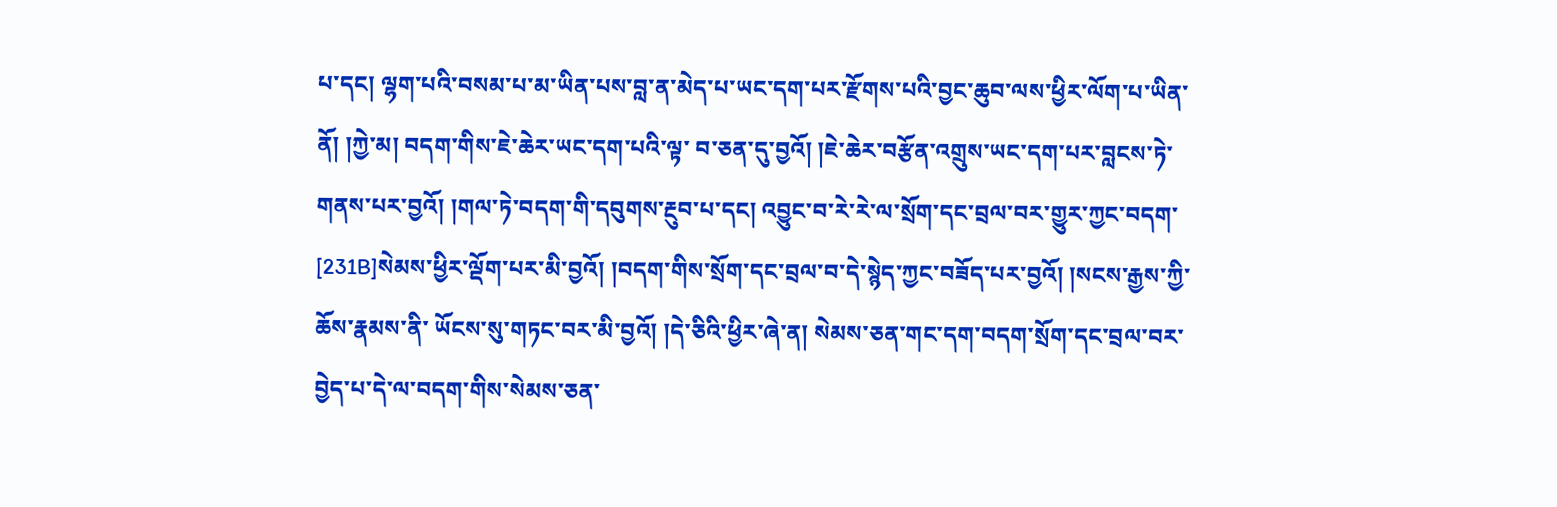པ་དང། ལྷག་པའི་བསམ་པ་མ་ཡིན་པས་བླ་ན་མེད་པ་ཡང་དག་པར་རྫོགས་པའི་བྱང་ཆུབ་ལས་ཕྱིར་ལོག་པ་ཡིན་ནོ། །ཀྱེ་མ། བདག་གིས་ཇེ་ཆེར་ཡང་དག་པའི་ལྟ་ བ་ཅན་དུ་བྱའོ། །ཇེ་ཆེར་བརྩོན་འགྲུས་ཡང་དག་པར་བླངས་ཏེ་གནས་པར་བྱའོ། །གལ་ཏེ་བདག་གི་དབུགས་རྔུབ་པ་དང། འབྱུང་བ་རེ་རེ་ལ་སྲོག་དང་བྲལ་བར་གྱུར་ཀྱང་བདག་ [231B]སེམས་ཕྱིར་ལྡོག་པར་མི་བྱའོ། །བདག་གིས་སྲོག་དང་བྲལ་བ་དེ་སྙེད་ཀྱང་བཟོད་པར་བྱའོ། །སངས་རྒྱས་ཀྱི་ཆོས་རྣམས་ནི་ ཡོངས་སུ་གཏང་བར་མི་བྱའོ། །དེ་ཅིའི་ཕྱིར་ཞེ་ན། སེམས་ཅན་གང་དག་བདག་སྲོག་དང་བྲལ་བར་བྱེད་པ་དེ་ལ་བདག་གིས་སེམས་ཅན་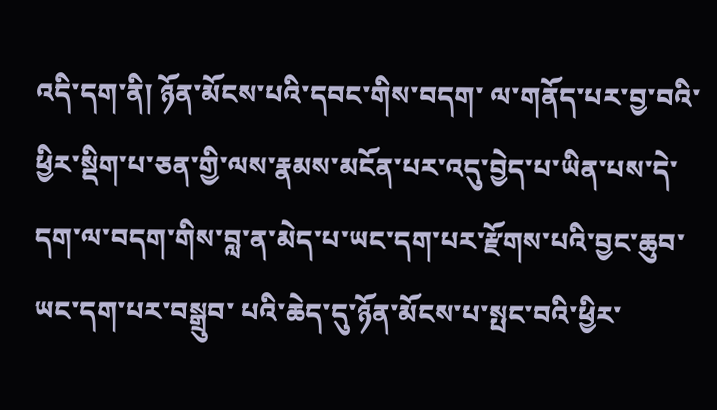འདི་དག་ནི། ཉོན་མོངས་པའི་དབང་གིས་བདག་ ལ་གནོད་པར་བྱ་བའི་ཕྱིར་སྡིག་པ་ཅན་གྱི་ལས་རྣམས་མངོན་པར་འདུ་བྱེད་པ་ཡིན་པས་དེ་དག་ལ་བདག་གིས་བླ་ན་མེད་པ་ཡང་དག་པར་རྫོགས་པའི་བྱང་ཆུབ་ཡང་དག་པར་བསྒྲུབ་ པའི་ཆེད་དུ་ཉོན་མོངས་པ་སྤང་བའི་ཕྱིར་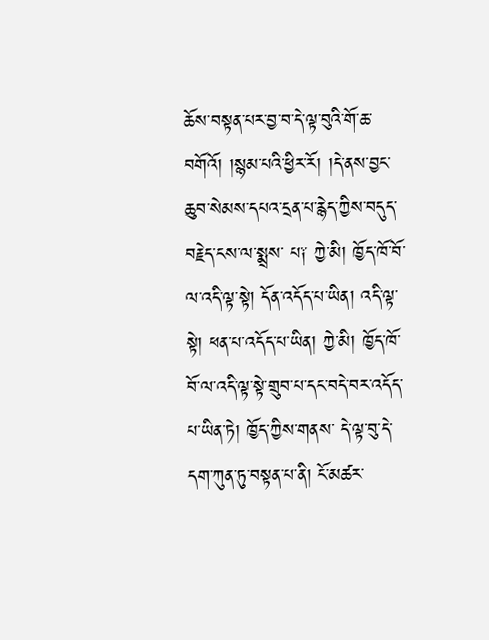ཆོས་བསྟན་པར་བྱ་བ་དེ་ལྟ་བུའི་གོ་ཆ་བགོའོ། །སྙམ་པའི་ཕྱིར་རོ། །དེ་ནས་བྱང་ཆུབ་སེམས་དཔའ་དྲན་པ་རྙེད་ཀྱིས་བདུད་བརྗེད་ངས་ལ་སྨྲས་ པ༑ ཀྱེ་མི། ཁྱོད་ཁོ་བོ་ལ་འདི་ལྟ་སྟེ། དོན་འདོད་པ་ཡིན། འདི་ལྟ་སྟེ། ཕན་པ་འདོད་པ་ཡིན། ཀྱེ་མི། ཁྱོད་ཁོ་བོ་ལ་འདི་ལྟ་སྟེ་གྲུབ་པ་དང་བདེ་བར་འདོད་པ་ཡིན་ཏེ། ཁྱོད་ཀྱིས་གནས་ དེ་ལྟ་བུ་དེ་དག་ཀུན་ཏུ་བསྟན་པ་ནི། ངོ་མཚར་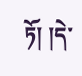ཏོ། །དེ་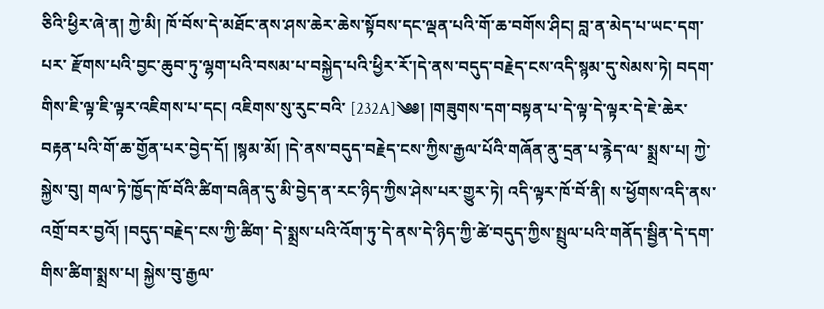ཅིའི་ཕྱིར་ཞེ་ན། ཀྱེ་མི། ཁོ་བོས་དེ་མཐོང་ནས་ཤས་ཆེར་ཆེས་སྟོབས་དང་ལྡན་པའི་གོ་ཆ་བགོས་ཤིང། བླ་ན་མེད་པ་ཡང་དག་པར་ རྫོགས་པའི་བྱང་ཆུབ་ཏུ་ལྷག་པའི་བསམ་པ་བསྐྱེད་པའི་ཕྱིར་རོ་།དེ་ནས་བདུད་བརྗེད་ངས་འདི་སྙམ་དུ་སེམས་ཏེ། བདག་གིས་ཇི་ལྟ་ཇི་ལྟར་འཇིགས་པ་དང། འཇིགས་སུ་རུང་བའི་ [232A]༄༅། །གཟུགས་དག་བསྟན་པ་དེ་ལྟ་དེ་ལྟར་དེ་ཇེ་ཆེར་བརྟན་པའི་གོ་ཆ་གྱོན་པར་བྱེད་དོ། །སྙམ་མོ། །དེ་ནས་བདུད་བརྗེད་ངས་ཀྱིས་རྒྱལ་པོའི་གཞོན་ནུ་དྲན་པ་རྙེད་ལ་ སྨྲས་པ། ཀྱེ་སྐྱེས་བུ། གལ་ཏེ་ཁྱོད་ཁོ་བོའི་ཚིག་བཞིན་དུ་མི་བྱེད་ན་རང་ཉིད་ཀྱིས་ཤེས་པར་གྱུར་ཏེ། འདི་ལྟར་ཁོ་བོ་ནི། ས་ཕྱོགས་འདི་ནས་འགྲོ་བར་བྱའོ། །བདུད་བརྗེད་ངས་ཀྱི་ཚིག་ དེ་སྨྲས་པའི་འོག་ཏུ་དེ་ནས་དེ་ཉིད་ཀྱི་ཚེ་བདུད་ཀྱིས་སྤྲུལ་པའི་གནོད་སྦྱིན་དེ་དག་གིས་ཚིག་སྨྲས་པ། སྐྱེས་བུ་རྒྱལ་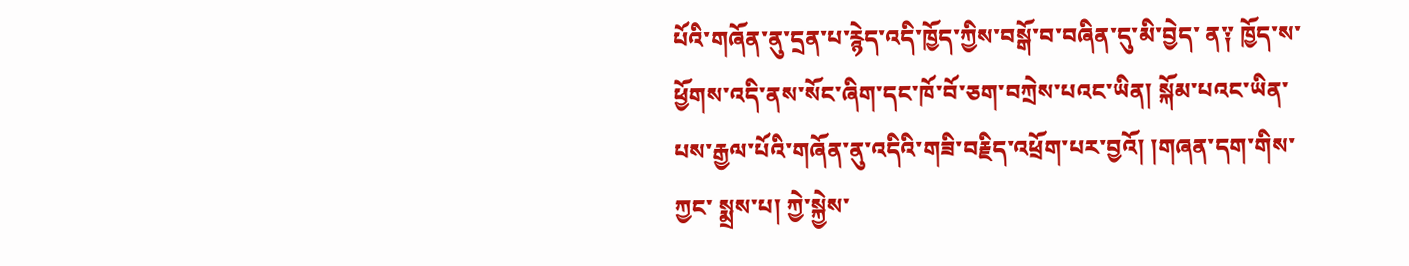པོའི་གཞོན་ནུ་དྲན་པ་རྙེད་འདི་ཁྱོད་ཀྱིས་བསྒོ་བ་བཞིན་དུ་མི་བྱེད་ ན༑ ཁྱོད་ས་ཕྱོགས་འདི་ནས་སོང་ཞིག་དང་ཁོ་བོ་ཅག་བཀྲེས་པའང་ཡིན། སྐོམ་པའང་ཡིན་པས་རྒྱལ་པོའི་གཞོན་ནུ་འདིའི་གཟི་བརྗིད་འཕྲོག་པར་བྱའོ། །གཞན་དག་གིས་ཀྱང་ སྨྲས་པ། ཀྱེ་སྐྱེས་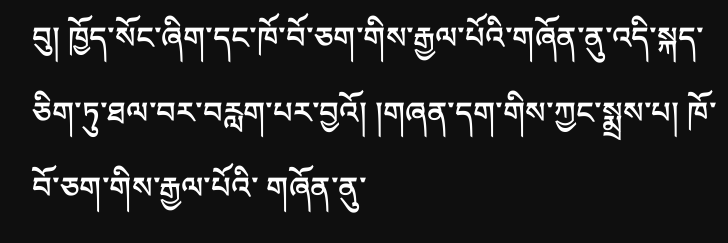བུ། ཁྱོད་སོང་ཞིག་དང་ཁོ་བོ་ཅག་གིས་རྒྱལ་པོའི་གཞོན་ནུ་འདི་སྐད་ཅིག་ཏུ་ཐལ་བར་བརླག་པར་བྱའོ། །གཞན་དག་གིས་ཀྱང་སྨྲས་པ། ཁོ་བོ་ཅག་གིས་རྒྱལ་པོའི་ གཞོན་ནུ་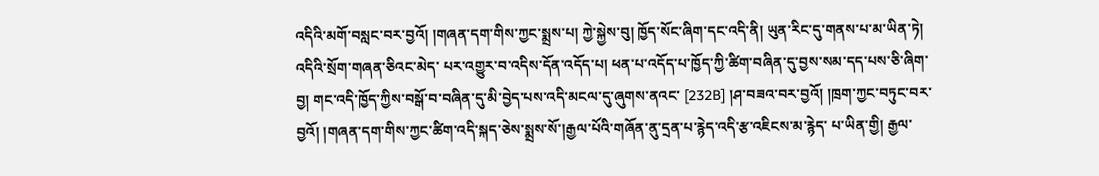འདིའི་མགོ་བསླང་བར་བྱའོ། །གཞན་དག་གིས་ཀྱང་སྨྲས་པ། ཀྱེ་སྐྱེས་བུ། ཁྱོད་སོང་ཞིག་དང་འདི་ནི། ཡུན་རིང་དུ་གནས་པ་མ་ཡིན་ཏེ། འདིའི་སྲོག་གཞན་ཅིའང་མེད་ པར་འགྱུར་བ་འདིས་དོན་འདོད་པ། ཕན་པ་འདོད་པ་ཁྱོད་ཀྱི་ཚིག་བཞིན་དུ་བྱས་སམ་དད་པས་ཅི་ཞིག་བྱ། གང་འདི་ཁྱོད་ཀྱིས་བསྒོ་བ་བཞིན་དུ་མི་བྱེད་པས་འདི་མངལ་དུ་ཞུགས་ནའང་ [232B] །ཤ་བཟའ་བར་བྱའོ། །ཁྲག་ཀྱང་བཏུང་བར་བྱའོ། །གཞན་དག་གིས་ཀྱང་ཚིག་འདི་སྐད་ཅེས་སྨྲས་སོ་།རྒྱལ་པོའི་གཞོན་ནུ་དྲན་པ་རྙེད་འདི་རྩ་འཇིངས་མ་རྙེད་ པ་ཡིན་གྱི། རྒྱལ་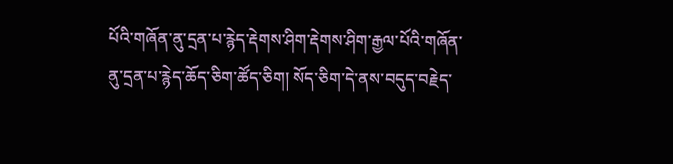པོའི་གཞོན་ནུ་དྲན་པ་རྙེད་རྡེགས་ཤིག་རྡེགས་ཤིག་རྒྱལ་པོའི་གཞོན་ནུ་དྲན་པ་རྙེད་ཆོད་ཅིག་ཚོད་ཅིག། སོད་ཅིག་དེ་ནས་བདུད་བརྗེད་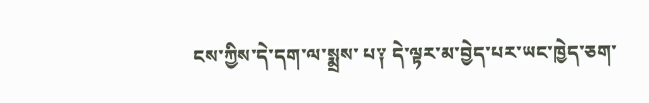ངས་ཀྱིས་དེ་དག་ལ་སྨྲས་ པ༑ དེ་ལྟར་མ་བྱེད་པར་ཡང་ཁྱེད་ཅག་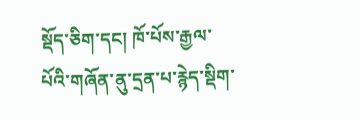སྡོད་ཅིག་དང། ཁོ་པོས་རྒྱལ་པོའི་གཞོན་ནུ་དྲན་པ་རྙེད་སྡིག་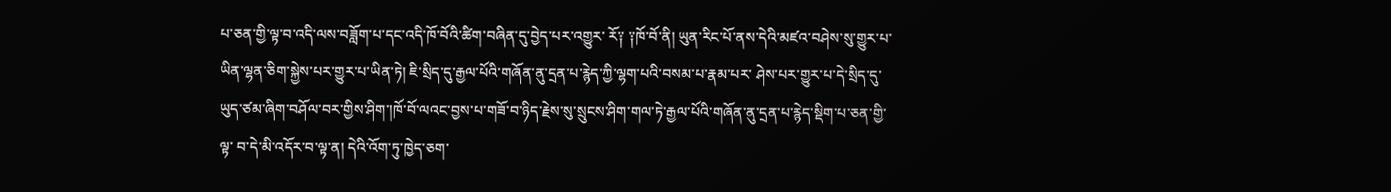པ་ཅན་གྱི་ལྟ་བ་འདི་ལས་བཟློག་པ་དང་འདི་ཁོ་བོའི་ཚིག་བཞིན་དུ་བྱེད་པར་འགྱུར་ རོ༑ ༑ཁོ་བོ་ནི། ཡུན་རིང་པོ་ནས་དེའི་མཛའ་བཤེས་སུ་གྱུར་པ་ཡིན་ལྷན་ཅིག་སྐྱེས་པར་གྱུར་པ་ཡིན་ཏེ། ཇི་སྲིད་དུ་རྒྱལ་པོའི་གཞོན་ནུ་དྲན་པ་རྙེད་ཀྱི་ལྷག་པའི་བསམ་པ་རྣམ་པར་ ཤེས་པར་གྱུར་པ་དེ་སྲིད་དུ་ཡུད་ཙམ་ཞིག་བཤོལ་བར་གྱིས་ཤིག་།ཁོ་བོ་ལའང་བྱས་པ་གཟོ་བ་ཉིད་རྗེས་སུ་སྲུངས་ཤིག་གལ་ཏེ་རྒྱལ་པོའི་གཞོན་ནུ་དྲན་པ་རྙེད་སྡིག་པ་ཅན་གྱི་ལྟ་ བ་དེ་མི་འདོར་བ་ལྟ་ན། དེའི་འོག་ཏུ་ཁྱེད་ཅག་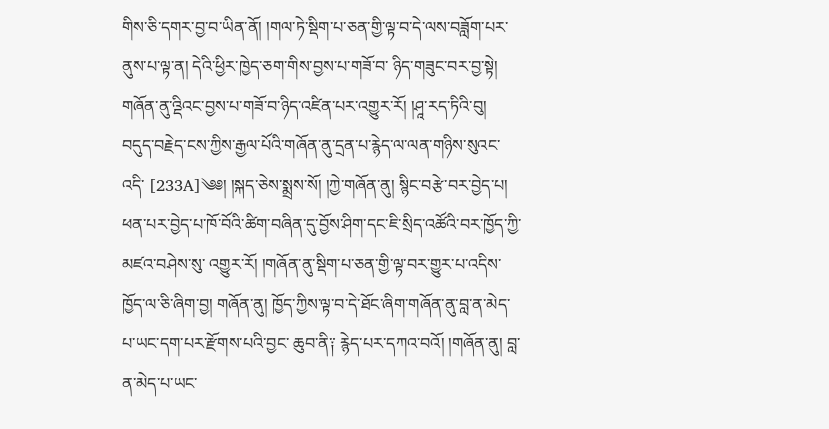གིས་ཅི་དགར་བྱ་བ་ཡིན་ནོ། །གལ་ཏེ་སྡིག་པ་ཅན་གྱི་ལྟ་བ་དེ་ལས་བཟློག་པར་ནུས་པ་ལྟ་ན། དེའི་ཕྱིར་ཁྱེད་ཅག་གིས་བྱས་པ་གཟོ་བ་ ཉིད་གཟུང་བར་བྱ་སྟེ། གཞོན་ནུ་འྡིའང་བྱས་པ་གཟོ་བ་ཉིད་འཛིན་པར་འགྱུར་རོ། །ཤཱ་རད་ཏིའི་བུ། བདུད་བརྗེད་ངས་ཀྱིས་རྒྱལ་པོའི་གཞོན་ནུ་དྲན་པ་རྙེད་ལ་ལན་གཉིས་སུའང་འདི་ [233A]༄༅། །སྐད་ཅེས་སྨྲས་སོ། །ཀྱེ་གཞོན་ནུ། སྙིང་བརྩེ་བར་བྱེད་པ། ཕན་པར་བྱེད་པ་ཁོ་བོའི་ཚིག་བཞིན་དུ་བྱོས་ཤིག་དང་ཇི་སྲིད་འཚོའི་བར་ཁྱོད་ཀྱི་མཛའ་བཤེས་སུ་ འགྱུར་རོ། །གཞོན་ནུ་སྡིག་པ་ཅན་གྱི་ལྟ་བར་གྱུར་པ་འདིས་ཁྱོད་ལ་ཅི་ཞིག་བྱ། གཞོན་ནུ། ཁྱོད་ཀྱིས་ལྟ་བ་དེ་ཐོང་ཞིག་གཞོན་ནུ་བླ་ན་མེད་པ་ཡང་དག་པར་རྫོགས་པའི་བྱང་ ཆུབ་ནི༑ རྙེད་པར་དཀའ་བའོ། །གཞོན་ནུ། བླ་ན་མེད་པ་ཡང་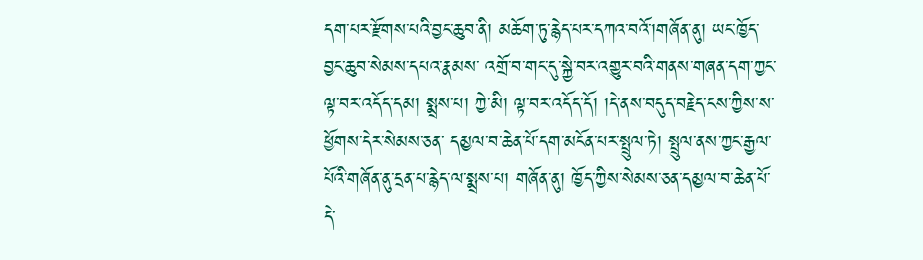དག་པར་རྫོགས་པའི་བྱང་ཆུབ་ནི། མཆོག་ཏུ་རྙེད་པར་དཀའ་བའོ་།གཞོན་ནུ། ཡང་ཁྱོད་བྱང་ཆུབ་སེམས་དཔའ་རྣམས་ འགྲོ་བ་གང་དུ་སྐྱེ་བར་འགྱུར་བའི་གནས་གཞན་དག་ཀྱང་ལྟ་བར་འདོད་དམ། སྨྲས་པ། ཀྱེ་མི། ལྟ་བར་འདོད་དོ། །དེ་ནས་བདུད་བརྗེད་ངས་ཀྱིས་ས་ཕྱོགས་དེར་སེམས་ཅན་ དམྱལ་བ་ཆེན་པོ་དག་མངོན་པར་སྤྲུལ་ཏེ། སྤྲུལ་ནས་ཀྱང་རྒྱལ་པོའི་གཞོན་ནུ་དྲན་པ་རྙེད་ལ་སྨྲས་པ། གཞོན་ནུ། ཁྱོད་ཀྱིས་སེམས་ཅན་དམྱལ་བ་ཆེན་པོ་དེ་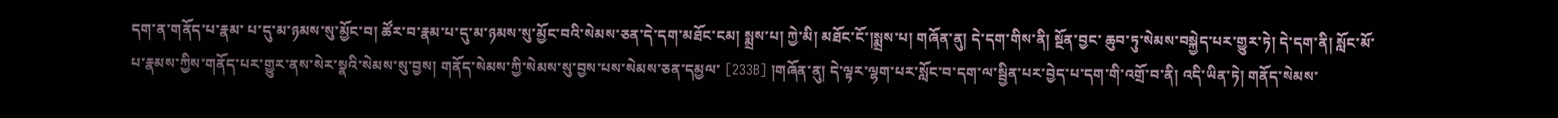དག་ན་གནོད་པ་རྣམ་ པ་དུ་མ་ཉམས་སུ་མྱོང་བ། ཚོར་བ་རྣམ་པ་དུ་མ་ཉམས་སུ་མྱོང་བའི་སེམས་ཅན་དེ་དག་མཐོང་ངམ། སྨྲས་པ། ཀྱེ་མི། མཐོང་ངོ་།སྨྲས་པ། གཞོན་ནུ། དེ་དག་གིས་ནི། སྔོན་བྱང་ ཆུབ་ཏུ་སེམས་བསྐྱེད་པར་གྱུར་ཏེ། དེ་དག་ནི། སློང་མོ་པ་རྣམས་ཀྱིས་གནོད་པར་གྱུར་ནས་སེར་སྣའི་སེམས་སུ་བྱས། གནོད་སེམས་ཀྱི་སེམས་སུ་བྱས་པས་སེམས་ཅན་དམྱལ་ [233B] །གཞོན་ནུ། དེ་ལྟར་ལྷག་པར་སློང་བ་དག་ལ་སྦྱིན་པར་བྱེད་པ་དག་གི་འགྲོ་བ་ནི། འདི་ཡིན་ཏེ། གནོད་སེམས་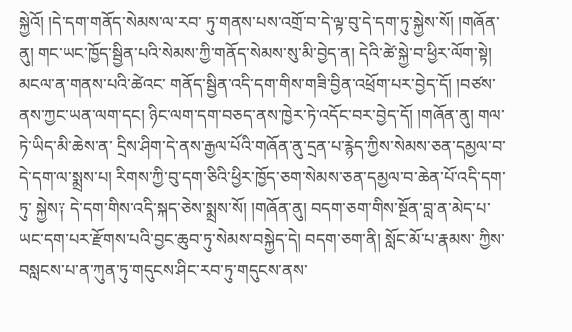སྐྱེའོ། །དེ་དག་གནོད་སེམས་ལ་རབ་ ཏུ་གནས་པས་འགྲོ་བ་དེ་ལྟ་བུ་དེ་དག་ཏུ་སྐྱེས་སོ། །གཞོན་ནུ། གང་ཡང་ཁྱོད་སྦྱིན་པའི་སེམས་ཀྱི་གནོད་སེམས་སུ་མི་བྱེད་ན། དེའི་ཚེ་སྐྱེ་བ་ཕྱིར་ལོག་སྟེ། མངལ་ན་གནས་པའི་ཚེའང་ གནོད་སྦྱིན་འདི་དག་གིས་གཟི་བྱིན་འཕྲོག་པར་བྱེད་དོ། །བཙས་ནས་ཀྱང་ཡན་ལག་དང། ཉིང་ལག་དག་བཅད་ནས་ཁྱེར་ཏེ་འདོང་བར་བྱེད་དོ། །གཞོན་ནུ། གལ་ཏེ་ཡིད་མི་ཆེས་ན་ དྲིས་ཤིག་དེ་ནས་རྒྱལ་པོའི་གཞོན་ནུ་དྲན་པ་རྙེད་ཀྱིས་སེམས་ཅན་དམྱལ་བ་དེ་དག་ལ་སྨྲས་པ། རིགས་ཀྱི་བུ་དག་ཅིའི་ཕྱིར་ཁྱོད་ཅག་སེམས་ཅན་དམྱལ་བ་ཆེན་པོ་འདི་དག་ཏུ་ སྐྱེས༑ དེ་དག་གིས་འདི་སྐད་ཅེས་སྨྲས་སོ། །གཞོན་ནུ། བདག་ཅག་གིས་སྔོན་བླ་ན་མེད་པ་ཡང་དག་པར་རྫོགས་པའི་བྱང་ཆུབ་ཏུ་སེམས་བསྐྱེད་དེ། བདག་ཅག་ནི། སློང་མོ་པ་རྣམས་ ཀྱིས་བསླངས་པ་ན་ཀུན་ཏུ་གདུངས་ཤིང་རབ་ཏུ་གདུངས་ནས་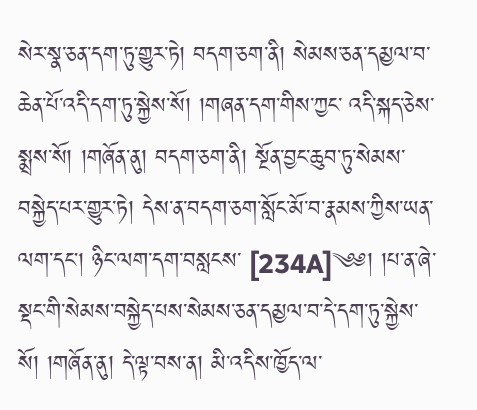སེར་སྣ་ཅན་དག་ཏུ་གྱུར་ཏེ། བདག་ཅག་ནི། སེམས་ཅན་དམྱལ་བ་ཆེན་པོ་འདི་དག་ཏུ་སྐྱེས་སོ། །གཞན་དག་གིས་ཀྱང་ འདི་སྐད་ཅེས་སྨྲས་སོ། །གཞོན་ནུ། བདག་ཅག་ནི། སྔོན་བྱང་ཆུབ་ཏུ་སེམས་བསྐྱེད་པར་གྱུར་ཏེ། དེས་ན་བདག་ཅག་སློང་མོ་བ་རྣམས་ཀྱིས་ཡན་ལག་དང། ཉིང་ལག་དག་བསླངས་ [234A]༄༅། །པ་ན་ཞེ་སྡང་གི་སེམས་བསྐྱེད་པས་སེམས་ཅན་དམྱལ་བ་དེ་དག་ཏུ་སྐྱེས་སོ། །གཞོན་ནུ། དེ་ལྟ་བས་ན། མི་འདིས་ཁྱོད་ལ་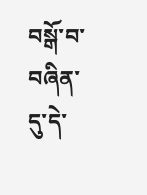བསྒོ་བ་བཞིན་དུ་དེ་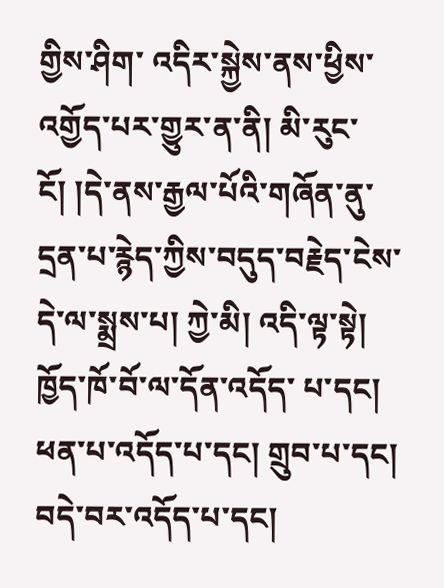གྱིས་ཤིག་ འདིར་སྐྱེས་ནས་ཕྱིས་འགྱོད་པར་གྱུར་ན་ནི། མི་རུང་ངོ། །དེ་ནས་རྒྱལ་པོའི་གཞོན་ནུ་དྲན་པ་རྙེད་ཀྱིས་བདུད་བརྗེད་ངེས་དེ་ལ་སྨྲས་པ། ཀྱེ་མི། འདི་ལྟ་སྟེ། ཁྱོད་ཁོ་བོ་ལ་དོན་འདོད་ པ་དང། ཕན་པ་འདོད་པ་དང། གྲུབ་པ་དང། བདེ་བར་འདོད་པ་དང།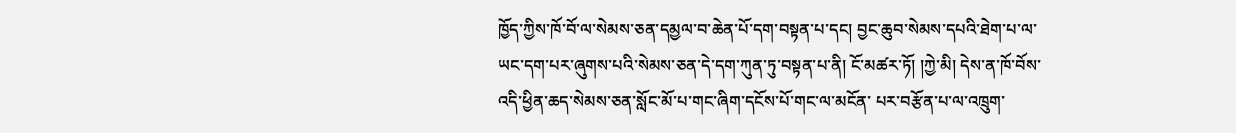ཁྱོད་ཀྱིས་ཁོ་བོ་ལ་སེམས་ཅན་དམྱལ་བ་ཆེན་པོ་དག་བསྟན་པ་དང། བྱང་ཆུབ་སེམས་དཔའི་ཐེག་པ་ལ་ ཡང་དག་པར་ཞུགས་པའི་སེམས་ཅན་དེ་དག་ཀུན་ཏུ་བསྟན་པ་ནི། ངོ་མཚར་ཏོ། །ཀྱེ་མི། དེས་ན་ཁོ་བོས་འདི་ཕྱིན་ཆད་སེམས་ཅན་སློང་མོ་པ་གང་ཞིག་དངོས་པོ་གང་ལ་མངོན་ པར་བརྩོན་པ་ལ་འཁྲུག་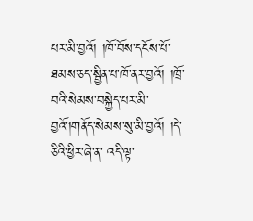པར་མི་བྱའོ། །ཁོ་བོས་དངོས་པོ་ཐམས་ཅད་སྦྱིན་པ་ཁོ་ནར་བྱའོ། །ཁྲོ་བའི་སེམས་བསྐྱེད་པར་མི་བྱའོ་།གནོད་སེམས་སུ་མི་བྱའོ། །དེ་ཅིའི་ཕྱིར་ཞེ་ན་ འདི་ལྟ་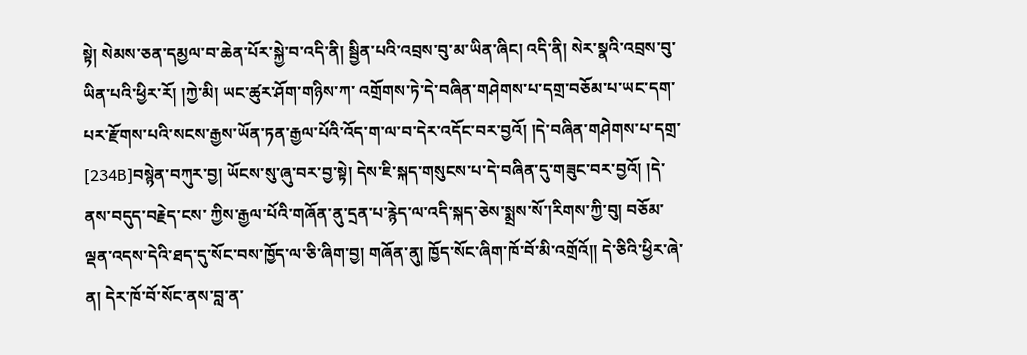སྟེ། སེམས་ཅན་དམྱལ་བ་ཆེན་པོར་སྐྱེ་བ་འདི་ནི། སྦྱིན་པའི་འབྲས་བུ་མ་ཡིན་ཞིང། འདི་ནི། སེར་སྣའི་འབྲས་བུ་ཡིན་པའི་ཕྱིར་རོ། །ཀྱེ་མི། ཡང་ཚུར་ཤོག་གཉིས་ཀ་ འགྲོགས་ཏེ་དེ་བཞིན་གཤེགས་པ་དགྲ་བཅོམ་པ་ཡང་དག་པར་རྫོགས་པའི་སངས་རྒྱས་ཡོན་ཏན་རྒྱལ་པོའི་འོད་ག་ལ་བ་དེར་འདོང་བར་བྱའོ། །དེ་བཞིན་གཤེགས་པ་དགྲ་ [234B]བསྙེན་བཀུར་བྱ། ཡོངས་སུ་ཞུ་བར་བྱ་སྟེ། དེས་ཇི་སྐད་གསུངས་པ་དེ་བཞིན་དུ་གཟུང་བར་བྱའོ། །དེ་ནས་བདུད་བརྗེད་ངས་ ཀྱིས་རྒྱལ་པོའི་གཞོན་ནུ་དྲན་པ་རྙེད་ལ་འདི་སྐད་ཅེས་སྨྲས་སོ་།རིགས་ཀྱི་བུ། བཅོམ་ལྡན་འདས་དེའི་ཐད་དུ་སོང་བས་ཁྱོད་ལ་ཅི་ཞིག་བྱ། གཞོན་ནུ། ཁྱོད་སོང་ཞིག་ཁོ་བོ་མི་འགྲོའོ།། དེ་ཅིའི་ཕྱིར་ཞེ་ན། དེར་ཁོ་བོ་སོང་ནས་བླ་ན་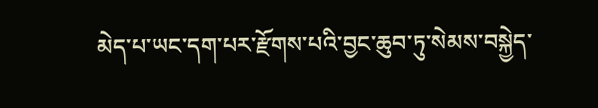མེད་པ་ཡང་དག་པར་རྫོགས་པའི་བྱང་ཆུབ་ཏུ་སེམས་བསྐྱེད་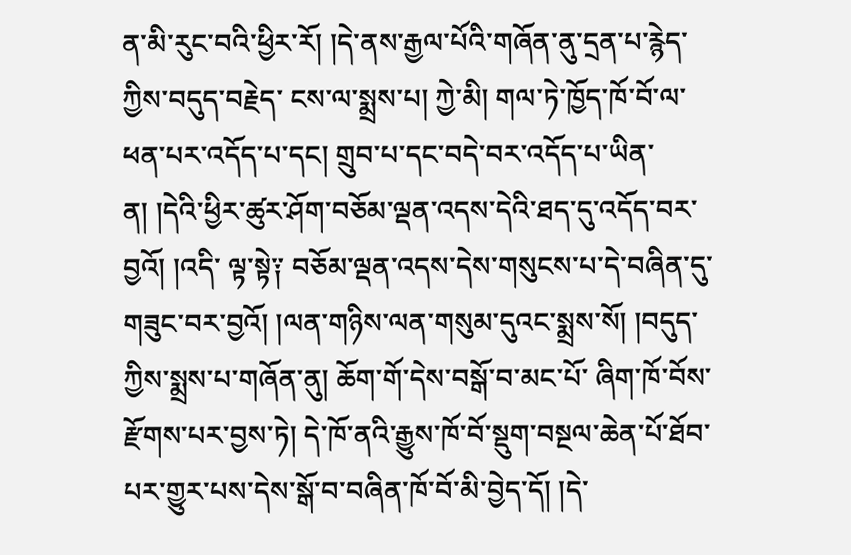ན་མི་རུང་བའི་ཕྱིར་རོ། །དེ་ནས་རྒྱལ་པོའི་གཞོན་ནུ་དྲན་པ་རྙེད་ཀྱིས་བདུད་བརྗེད་ ངས་ལ་སྨྲས་པ། ཀྱེ་མི། གལ་ཏེ་ཁྱོད་ཁོ་བོ་ལ་ཕན་པར་འདོད་པ་དང། གྲུབ་པ་དང་བདེ་བར་འདོད་པ་ཡིན་ན། །དེའི་ཕྱིར་ཚུར་ཤོག་བཅོམ་ལྡན་འདས་དེའི་ཐད་དུ་འདོད་བར་བྱའོ། །འདི་ ལྟ་སྟེ༑ བཅོམ་ལྡན་འདས་དེས་གསུངས་པ་དེ་བཞིན་དུ་གཟུང་བར་བྱའོ། །ལན་གཉིས་ལན་གསུམ་དུའང་སྨྲས་སོ། །བདུད་ཀྱིས་སྨྲས་པ་གཞོན་ནུ། ཆོག་གོ་དེས་བསྒོ་བ་མང་པོ་ ཞིག་ཁོ་བོས་རྫོགས་པར་བྱས་ཏེ། དེ་ཁོ་ནའི་རྒྱུས་ཁོ་བོ་སྡུག་བསྔལ་ཆེན་པོ་ཐོབ་པར་གྱུར་པས་དེས་སྒོ་བ་བཞིན་ཁོ་བོ་མི་བྱེད་དོ། །དེ་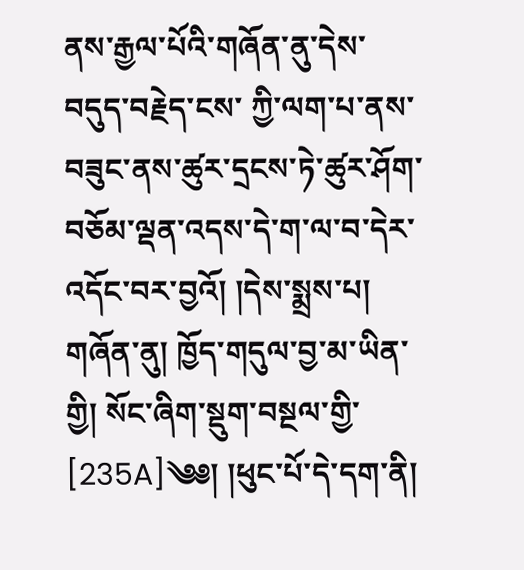ནས་རྒྱལ་པོའི་གཞོན་ནུ་དེས་བདུད་བརྗེད་ངས་ ཀྱི་ལག་པ་ནས་བཟུང་ནས་ཚུར་དྲངས་ཏེ་ཚུར་ཤོག་བཅོམ་ལྡན་འདས་དེ་ག་ལ་བ་དེར་འདོང་བར་བྱའོ། །དེས་སྨྲས་པ། གཞོན་ནུ། ཁྱོད་གདུལ་བྱ་མ་ཡིན་གྱི། སོང་ཞིག་སྡུག་བསྔལ་གྱི་ [235A]༄༅། །ཕུང་པོ་དེ་དག་ནི།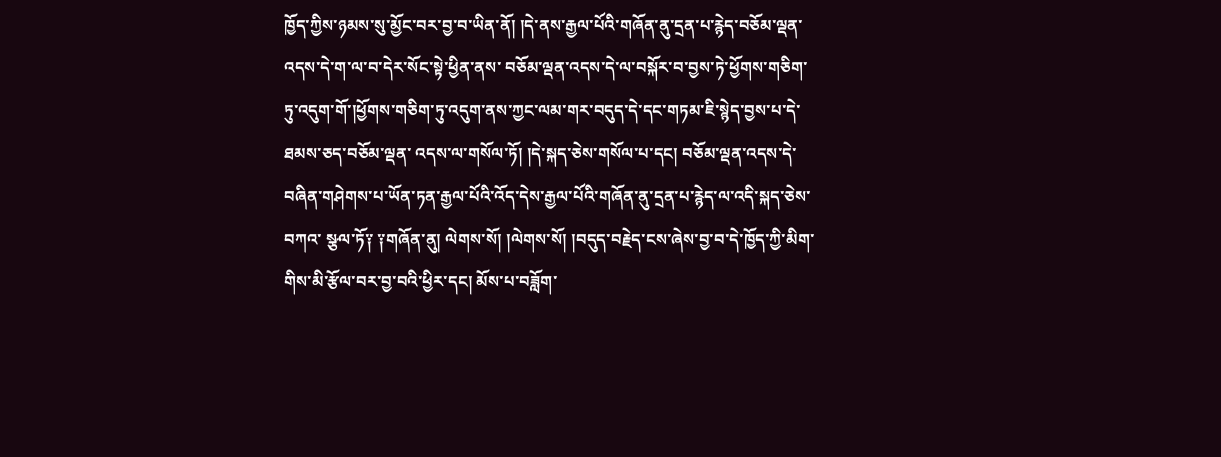ཁྱོད་ཀྱིས་ཉམས་སུ་མྱོང་བར་བྱ་བ་ཡིན་ནོ། །དེ་ནས་རྒྱལ་པོའི་གཞོན་ནུ་དྲན་པ་རྙེད་བཅོམ་ལྡན་འདས་དེ་ག་ལ་བ་དེར་སོང་སྟེ་ཕྱིན་ནས་ བཅོམ་ལྡན་འདས་དེ་ལ་བསྐོར་བ་བྱས་ཏེ་ཕྱོགས་གཅིག་ཏུ་འདུག་གོ་།ཕྱོགས་གཅིག་ཏུ་འདུག་ནས་ཀྱང་ལམ་གར་བདུད་དེ་དང་གཏམ་ཇི་སྙེད་བྱས་པ་དེ་ཐམས་ཅད་བཅོམ་ལྡན་ འདས་ལ་གསོལ་ཏོ། །དེ་སྐད་ཅེས་གསོལ་པ་དང། བཅོམ་ལྡན་འདས་དེ་བཞིན་གཤེགས་པ་ཡོན་ཏན་རྒྱལ་པོའི་འོད་དེས་རྒྱལ་པོའི་གཞོན་ནུ་དྲན་པ་རྙེད་ལ་འདི་སྐད་ཅེས་བཀའ་ སྩལ་ཏོ༑ ༑གཞོན་ནུ། ལེགས་སོ། །ལེགས་སོ། །བདུད་བརྗེད་ངས་ཞེས་བྱ་བ་དེ་ཁྱོད་ཀྱི་མིག་གིས་མི་རྩོལ་བར་བྱ་བའི་ཕྱིར་དང། མོས་པ་བཟློག་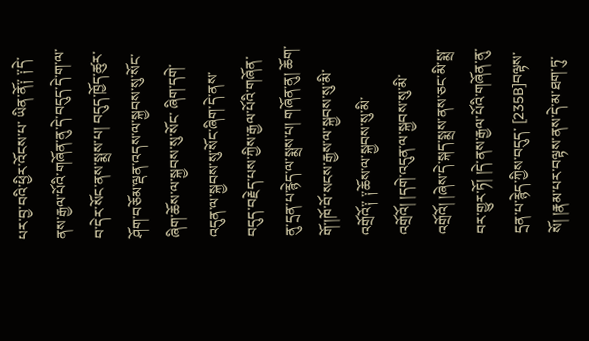པར་བྱ་བའི་ཕྱིར་འོངས་པ་ ཡིན་ནོ༑ ༑དེ་ནས་རྒྱལ་པོའི་གཞོན་ནུ་དེ་བདུད་དེ་ག་ལ་བ་དེར་སོང་ནས་སྨྲས་པ། བདུད་ཁྱོད་ཚུར་ཤོག་བཅོམ་ལྡན་འདས་ལ་སྐྱབས་སུ་སོང་ཞིག་ཆོས་ལ་སྐྱབས་སུ་སོང་ ཞིག་དགེ་འདུན་ལ་སྐྱབས་སུ་སོང་ཞིག་དེ་ནས་བདུད་བརྗེད་པས་ཀྱིས་རྒྱལ་པོའི་གཞོན་ནུ་དྲན་པ་རྙེད་ལ་སྨྲས་པ། གཞོན་ནུ། ཆོག་གོ་།ཁོ་བོ་སངས་རྒྱས་ལ་སྐྱབས་སུ་མི་ འགྲོའོ༑ ༑ཆོས་ལ་སྐྱབས་སུ་མི་འགྲོའོ། །དགེ་འདུན་ལ་སྐྱབས་སུ་མི་འགྲོའོ། །ཞེས་དེ་སྐད་སྨྲས་ནས་ཅང་མི་སྨྲ་བར་གྱུར་ཏོ། །དེ་ནས་རྒྱལ་པོའི་གཞོན་ནུ་དྲན་པ་རྙེད་ཀྱིས་བདུད་ [235B]བལྟས་སོ། །རྣམ་པར་བལྟས་ནས་དེ་མ་ཐག་ཏུ་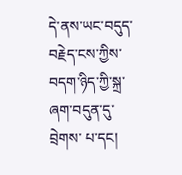དེ་ནས་ཡང་བདུད་བརྗེད་ངས་ཀྱིས་བདག་ཉིད་ཀྱི་སྐྲ་ཞག་བདུན་དུ་བྲེགས་ པ་དང།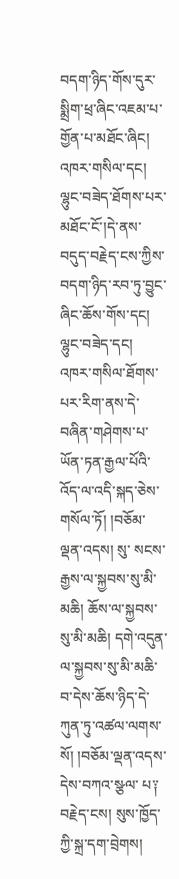བདག་ཉིད་གོས་དུར་སྨྲིག་ཕྲ་ཞིང་འཇམ་པ་གྱོན་པ་མཐོང་ཞིང། འཁར་གསིལ་དང། ལྷུང་བཟེད་ཐོགས་པར་མཐོང་ངོ་།དེ་ནས་བདུད་བརྗེད་ངས་ཀྱིས་བདག་ཉིད་རབ་ཏུ་བྱུང་ ཞིང་ཆོས་གོས་དང། ལྷུང་བཟེད་དང། འཁར་གསིལ་ཐོགས་པར་རིག་ནས་དེ་བཞིན་གཤེགས་པ་ཡོན་ཏན་རྒྱལ་པོའི་འོད་ལ་འདི་སྐད་ཅེས་གསོལ་ཏོ། །བཅོམ་ལྡན་འདས། སུ་ སངས་རྒྱས་ལ་སྐྱབས་སུ་མི་མཆི། ཆོས་ལ་སྐྱབས་སུ་མི་མཆི། དགེ་འདུན་ལ་སྐྱབས་སུ་མི་མཆི་བ་དེས་ཆོས་ཉིད་དེ་ཀུན་ཏུ་འཚལ་ལགས་སོ། །བཅོམ་ལྡན་འདས་དེས་བཀའ་སྩལ་ པ༑ བརྗེད་ངས། སུས་ཁྱོད་ཀྱི་སྐྲ་དག་བྲེགས།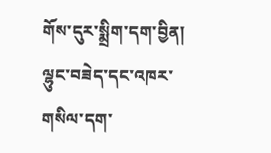གོས་དུར་སྨྲིག་དག་བྱིན། ལྷུང་བཟེད་དང་འཁར་གསིལ་དག་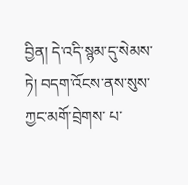བྱིན། དེ་འདི་སྙམ་དུ་སེམས་ཏེ། བདག་འོངས་ནས་སུས་ཀྱང་མགོ་བྲེགས་ པ་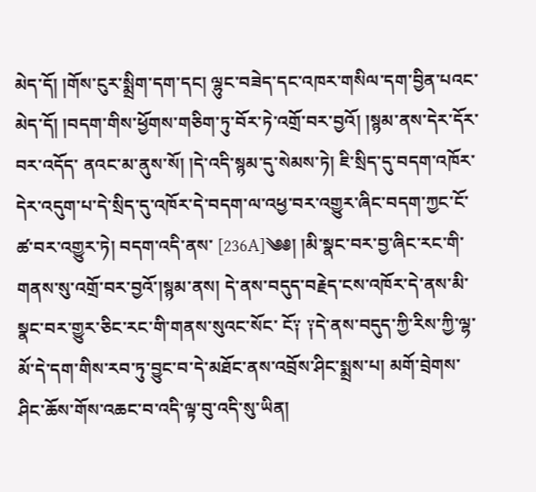མེད་དོ། །གོས་ངུར་སྨྲིག་དག་དང། ལྷུང་བཟེད་དང་འཁར་གསིལ་དག་བྱིན་པའང་མེད་དོ། །བདག་གིས་ཕྱོགས་གཅིག་ཏུ་བོར་ཏེ་འགྲོ་བར་བྱའོ། །སྙམ་ནས་དེར་དོར་བར་འདོད་ ནའང་མ་ནུས་སོ། །དེ་འདི་སྙམ་དུ་སེམས་ཏེ། ཇི་སྲིད་དུ་བདག་འཁོར་དེར་འདུག་པ་དེ་སྲིད་དུ་འཁོར་དེ་བདག་ལ་འཕྱ་བར་འགྱུར་ཞིང་བདག་ཀྱང་ངོ་ཚ་བར་འགྱུར་ཏེ། བདག་འདི་ནས་ [236A]༄༅། །མི་སྣང་བར་བྱ་ཞིང་རང་གི་གནས་སུ་འགྲོ་བར་བྱའོ་།སྙམ་ནས། དེ་ནས་བདུད་བརྗེད་ངས་འཁོར་དེ་ནས་མི་སྣང་བར་གྱུར་ཅིང་རང་གི་གནས་སུའང་སོང་ ངོ༑ ༑དེ་ནས་བདུད་ཀྱི་རིས་ཀྱི་ལྷ་མོ་དེ་དག་གིས་རབ་ཏུ་བྱུང་བ་དེ་མཐོང་ནས་འབྲོས་ཤིང་སྨྲས་པ། མགོ་བྲེགས་ཤིང་ཆོས་གོས་འཆང་བ་འདི་ལྟ་བུ་འདི་སུ་ཡིན།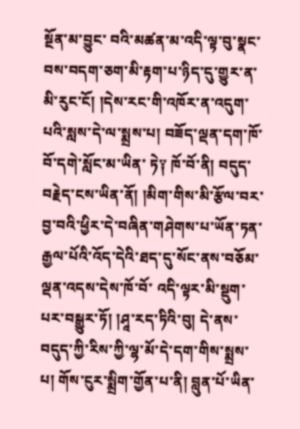སྔོན་མ་བྱུང་ བའི་མཚན་མ་འདི་ལྟ་བུ་སྣང་བས་བདག་ཅག་མི་རྟག་པ་ཉིད་དུ་གྱུར་ན་མི་རུང་ངོ། །དེས་རང་གི་འཁོར་ན་འདུག་པའི་སླས་དེ་ལ་སྨྲས་པ། བཟོད་ལྡན་དག་ཁོ་བོ་དགེ་སློང་མ་ཡིན་ ཏེ༑ ཁོ་བོ་ནི། བདུད་བརྗེད་ངས་ཡིན་ནོ། །མིག་གིས་མི་རྩོལ་བར་བྱ་བའི་ཕྱིར་དེ་བཞིན་གཤེགས་པ་ཡོན་ཏན་རྒྱལ་པོའི་འོད་དེའི་ཐད་དུ་སོང་ནས་བཅོམ་ལྡན་འདས་དེས་ཁོ་བོ་ འདི་ལྟར་མི་སྡུག་པར་བསྒྱུར་ཏོ། །ཤཱ་རད་ཏིའི་བུ། དེ་ནས་བདུད་ཀྱི་རིས་ཀྱི་ལྷ་མོ་དེ་དག་གིས་སྨྲས་པ། གོས་ངུར་སྨྲིག་གྱོན་པ་ནི། བླུན་པོ་ཡིན་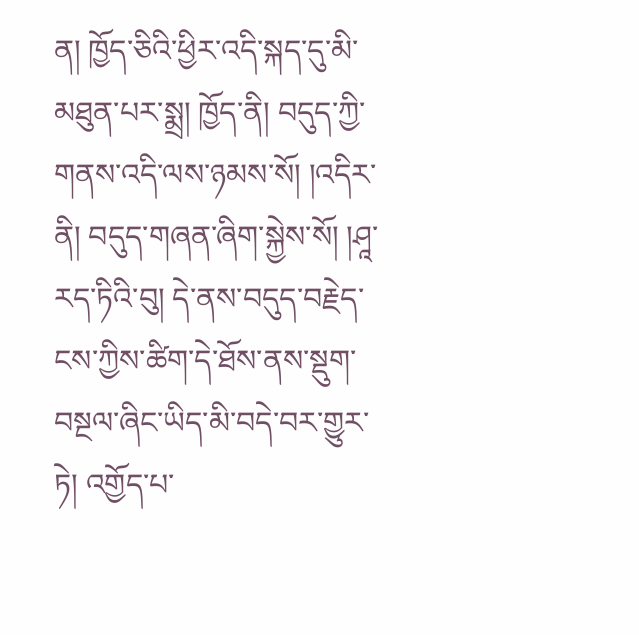ན། ཁྱོད་ཅིའི་ཕྱིར་འདི་སྐད་དུ་མི་ མཐུན་པར་སྨྲ། ཁྱོད་ནི། བདུད་ཀྱི་གནས་འདི་ལས་ཉམས་སོ། །འདིར་ནི། བདུད་གཞན་ཞིག་སྐྱེས་སོ། །ཤཱ་རད་ཏིའི་བུ། དེ་ནས་བདུད་བརྗེད་ངས་ཀྱིས་ཚིག་དེ་ཐོས་ནས་སྡུག་ བསྔལ་ཞིང་ཡིད་མི་བདེ་བར་གྱུར་ཏེ། འགྱོད་པ་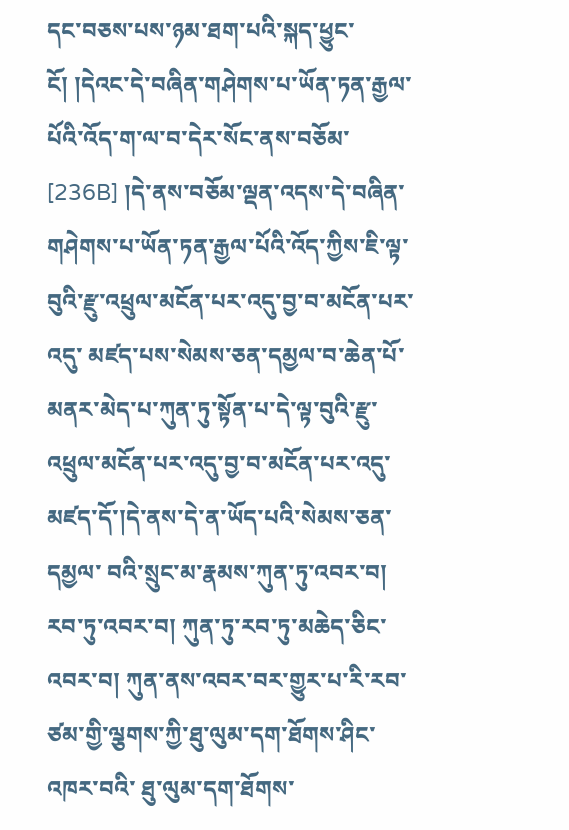དང་བཅས་པས་ཉམ་ཐག་པའི་སྐད་ཕྱུང་ངོ། །དེའང་དེ་བཞིན་གཤེགས་པ་ཡོན་ཏན་རྒྱལ་པོའི་འོད་ག་ལ་བ་དེར་སོང་ནས་བཅོམ་ [236B] །དེ་ནས་བཅོམ་ལྡན་འདས་དེ་བཞིན་གཤེགས་པ་ཡོན་ཏན་རྒྱལ་པོའི་འོད་ཀྱིས་ཇི་ལྟ་བུའི་རྫུ་འཕྲུལ་མངོན་པར་འདུ་བྱ་བ་མངོན་པར་འདུ་ མཛད་པས་སེམས་ཅན་དམྱལ་བ་ཆེན་པོ་མནར་མེད་པ་ཀུན་ཏུ་སྟོན་པ་དེ་ལྟ་བུའི་རྫུ་འཕྲུལ་མངོན་པར་འདུ་བྱ་བ་མངོན་པར་འདུ་མཛད་དོ་།དེ་ནས་དེ་ན་ཡོད་པའི་སེམས་ཅན་དམྱལ་ བའི་སྲུང་མ་རྣམས་ཀུན་ཏུ་འབར་བ། རབ་ཏུ་འབར་བ། ཀུན་ཏུ་རབ་ཏུ་མཆེད་ཅིང་འབར་བ། ཀུན་ནས་འབར་བར་གྱུར་པ་རི་རབ་ཙམ་གྱི་ལྕགས་ཀྱི་ཐུ་ལུམ་དག་ཐོགས་ཤིང་འཁར་བའི་ ཐུ་ལུམ་དག་ཐོགས་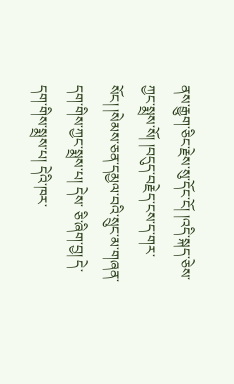ནས་རྒྱུག་ཅིང་རྗེས་སུ་དོང་ངོ། །འདི་སྐད་ཅེས་ཀྱང་སྨྲས་སོ། །བདུད་བརྗེད་ངས་ད་གར་སོང། །སེམས་ཅན་དམྱལ་བའི་སྲུང་མ་གཞན་དག་གིས་ཀྱང་སྨྲས་པ། དེས་ ཅི་ཞིག་བྱ། དེ་དག་གིས་སྨྲས་པ། དེའི་ཁར་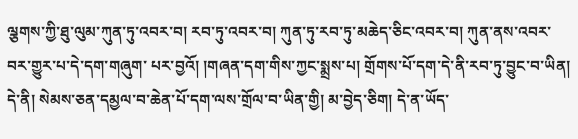ལྕགས་ཀྱི་ཐུ་ལུམ་ཀུན་ཏུ་འབར་བ། རབ་ཏུ་འབར་བ། ཀུན་ཏུ་རབ་ཏུ་མཆེད་ཅིང་འབར་བ། ཀུན་ནས་འབར་བར་གྱུར་པ་དེ་དག་གཞུག་ པར་བྱའོ། །གཞན་དག་གིས་ཀྱང་སྨྲས་པ། གྲོགས་པོ་དག་དེ་ནི་རབ་ཏུ་བྱུང་བ་ཡིན། དེ་ནི། སེམས་ཅན་དམྱལ་བ་ཆེན་པོ་དག་ལས་གྲོལ་བ་ཡིན་གྱི། མ་བྱེད་ཅིག། དེ་ན་ཡོད་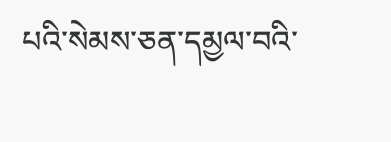པའི་སེམས་ཅན་དམྱལ་བའི་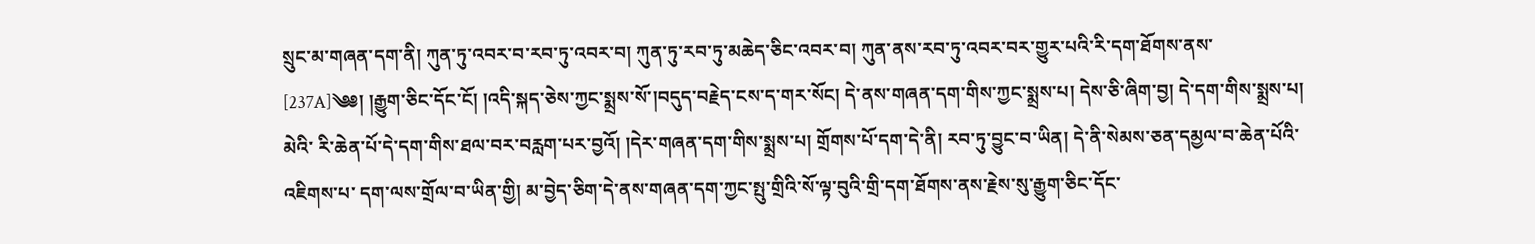སྲུང་མ་གཞན་དག་ནི། ཀུན་ཏུ་འབར་བ་རབ་ཏུ་འབར་བ། ཀུན་ཏུ་རབ་ཏུ་མཆེད་ཅིང་འབར་བ། ཀུན་ནས་རབ་ཏུ་འབར་བར་གྱུར་པའི་རི་དག་ཐོགས་ནས་ [237A]༄༅། །རྒྱུག་ཅིང་དོང་ངོ། །འདི་སྐད་ཅེས་ཀྱང་སྨྲས་སོ་།བདུད་བརྗེད་ངས་ད་གར་སོང། དེ་ནས་གཞན་དག་གིས་ཀྱང་སྨྲས་པ། དེས་ཅི་ཞིག་བྱ། དེ་དག་གིས་སྨྲས་པ། མེའི་ རི་ཆེན་པོ་དེ་དག་གིས་ཐལ་བར་བརླག་པར་བྱའོ། །དེར་གཞན་དག་གིས་སྨྲས་པ། གྲོགས་པོ་དག་དེ་ནི། རབ་ཏུ་བྱུང་བ་ཡིན། དེ་ནི་སེམས་ཅན་དམྱལ་བ་ཆེན་པོའི་འཇིགས་པ་ དག་ལས་གྲོལ་བ་ཡིན་གྱི། མ་བྱེད་ཅིག་དེ་ནས་གཞན་དག་ཀྱང་སྤུ་གྲིའི་སོ་ལྟ་བུའི་གྲི་དག་ཐོགས་ནས་རྗེས་སུ་རྒྱུག་ཅིང་དོང་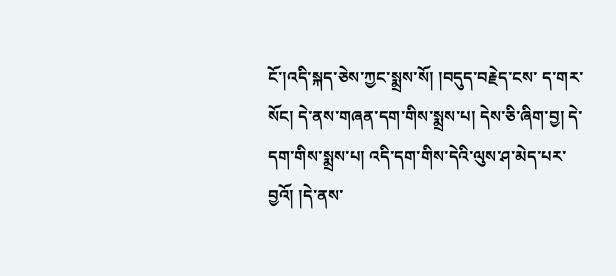ངོ་།འདི་སྐད་ཅེས་ཀྱང་སྨྲས་སོ། །བདུད་བརྗེད་ངས་ ད་གར་སོང། དེ་ནས་གཞན་དག་གིས་སྨྲས་པ། དེས་ཅི་ཞིག་བྱ། དེ་དག་གིས་སྨྲས་པ། འདི་དག་གིས་དེའི་ལུས་ཤ་མེད་པར་བྱའོ། །དེ་ནས་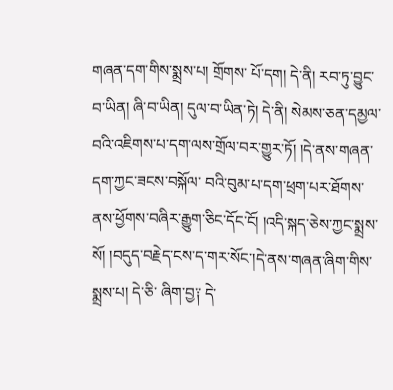གཞན་དག་གིས་སྨྲས་པ། གྲོགས་ པོ་དག། དེ་ནི། རབ་ཏུ་བྱུང་བ་ཡིན། ཞི་བ་ཡིན། དུལ་བ་ཡིན་ཏེ། དེ་ནི། སེམས་ཅན་དམྱལ་བའི་འཇིགས་པ་དག་ལས་གྲོལ་བར་གྱུར་ཏོ། །དེ་ནས་གཞན་དག་ཀྱང་ཟངས་བསྐོལ་ བའི་བུམ་པ་དག་ཕྲག་པར་ཐོགས་ནས་ཕྱོགས་བཞིར་རྒྱུག་ཅིང་དོང་ངོ། །འདི་སྐད་ཅེས་ཀྱང་སྨྲས་སོ། །བདུད་བརྗེད་ངས་ད་གར་སོང་།དེ་ནས་གཞན་ཞིག་གིས་སྨྲས་པ། དེ་ཅི་ ཞིག་བྱ༑ དེ་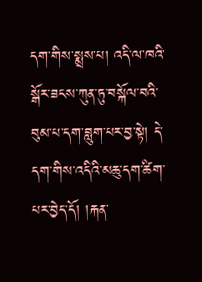དག་གིས་སྨྲས་པ། འདི་ལ་ཁའི་སྒོར་ཟངས་ཀུན་ཏུ་བསྐོལ་བའི་བུམ་པ་དག་བླུག་པར་བྱ་སྟེ། དེ་དག་གིས་འདིའི་མཆུ་དག་ཚིག་པར་བྱེད་དོ། །རྐན་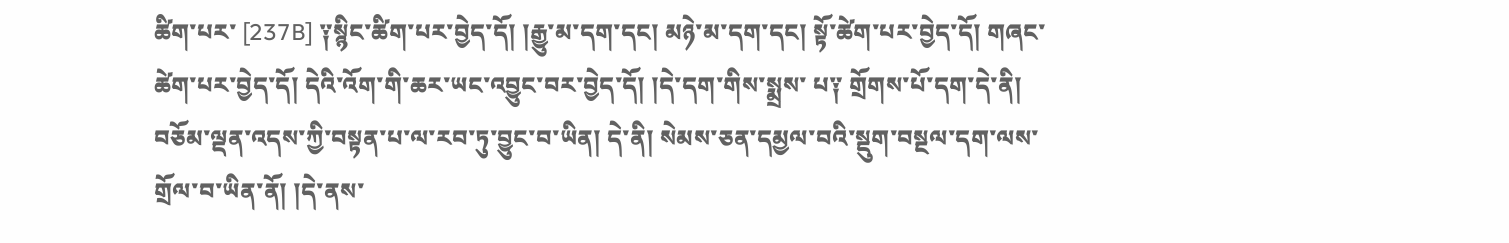ཚིག་པར་ [237B] ༑སྙིང་ཚིག་པར་བྱེད་དོ། །རྒྱུ་མ་དག་དང། མཉེ་མ་དག་དང། སྟོ་ཚེག་པར་བྱེད་དོ། གཞང་ཚེག་པར་བྱེད་དོ། དེའི་འོག་གི་ཆར་ཡང་འབྱུང་བར་བྱེད་དོ། །དེ་དག་གིས་སྨྲས་ པ༑ གྲོགས་པོ་དག་དེ་ནི། བཅོམ་ལྡན་འདས་ཀྱི་བསྟན་པ་ལ་རབ་ཏུ་བྱུང་བ་ཡིན། དེ་ནི། སེམས་ཅན་དམྱལ་བའི་སྡུག་བསྔལ་དག་ལས་གྲོལ་བ་ཡིན་ནོ། །དེ་ནས་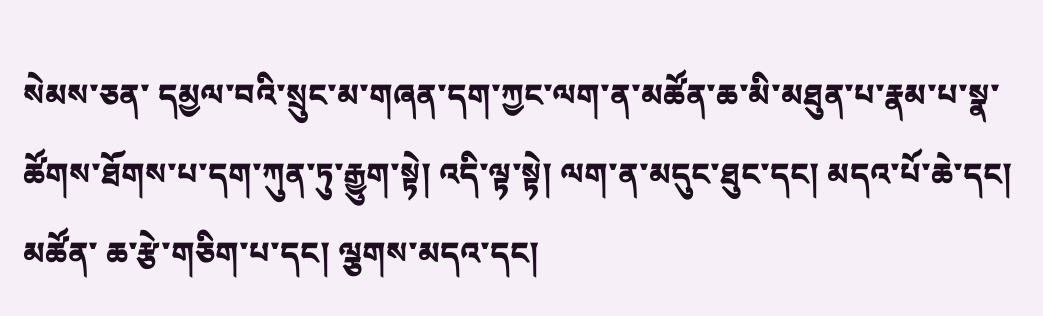སེམས་ཅན་ དམྱལ་བའི་སྲུང་མ་གཞན་དག་ཀྱང་ལག་ན་མཚོན་ཆ་མི་མཐུན་པ་རྣམ་པ་སྣ་ཚོགས་ཐོགས་པ་དག་ཀུན་ཏུ་རྒྱུག་སྟེ། འདི་ལྟ་སྟེ། ལག་ན་མདུང་ཐུང་དང། མདའ་པོ་ཆེ་དང། མཚོན་ ཆ་རྩེ་གཅིག་པ་དང། ལྕགས་མདའ་དང།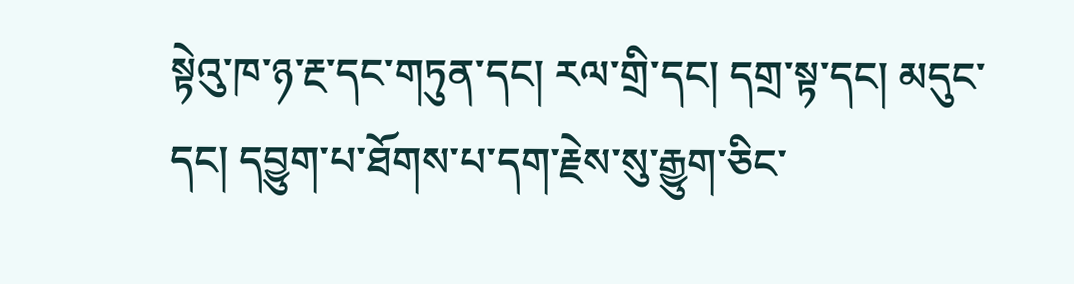སྟེའུ་ཁ་ཉ་རྔ་དང་གཏུན་དང། རལ་གྲི་དང། དགྲ་སྟ་དང། མདུང་དང། དབྱུག་པ་ཐོགས་པ་དག་རྗེས་སུ་རྒྱུག་ཅིང་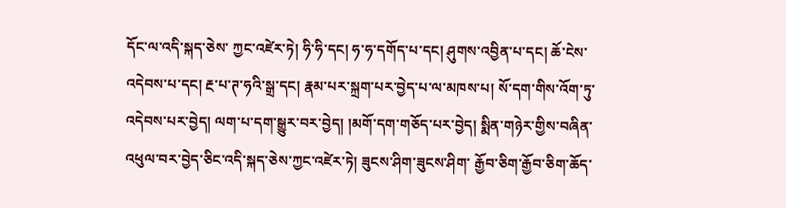དོང་ལ་འདི་སྐད་ཅེས་ ཀྱང་འཛེར་ཏེ། ཧི་ཧི་དང། ཧ་ཧ་དགོད་པ་དང། ཤུགས་འབྱིན་པ་དང། ཆོ་ངེས་འདེབས་པ་དང། རྔ་པ་ཊ་ཧའི་སྒྲ་དང། རྣམ་པར་སྐྲག་པར་བྱེད་པ་ལ་མཁས་པ། སོ་དག་གིས་འོག་ཏུ་ འདེབས་པར་བྱེད། ལག་པ་དག་སྒྱུར་བར་བྱེད། །མགོ་དག་གཅོད་པར་བྱེད། སྨིན་གཉེར་གྱིས་བཞིན་འཕུལ་བར་བྱེད་ཅིང་འདི་སྐད་ཅེས་ཀྱང་འཛེར་ཏེ། ཟུངས་ཤིག་ཟུངས་ཤིག་ རྒྱོབ་ཅིག་རྒྱོབ་ཅིག་ཆོད་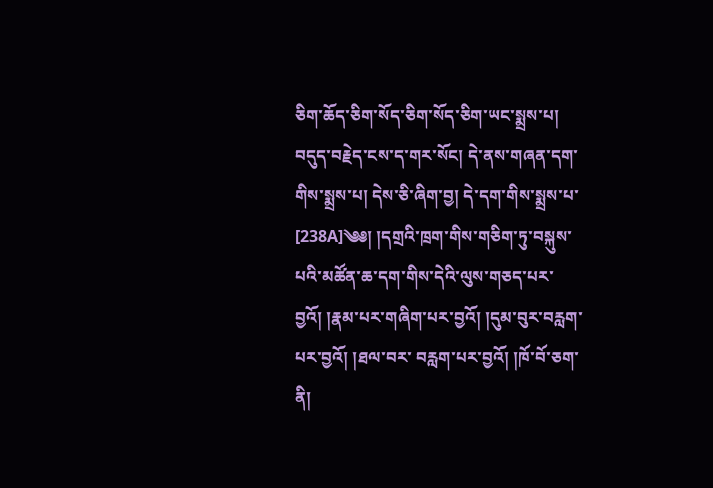ཅིག་ཆོད་ཅིག་སོད་ཅིག་སོད་ཅིག་ཡང་སྨྲས་པ། བདུད་བརྗེད་ངས་ད་གར་སོང། དེ་ནས་གཞན་དག་གིས་སྨྲས་པ། དེས་ཅི་ཞིག་བྱ། དེ་དག་གིས་སྨྲས་པ་ [238A]༄༅། །དགྲའི་ཁྲག་གིས་གཅིག་ཏུ་བསྐུས་པའི་མཚོན་ཆ་དག་གིས་དེའི་ལུས་གཅད་པར་བྱའོ། །རྣམ་པར་གཞིག་པར་བྱའོ། །དུམ་བུར་བརླག་པར་བྱའོ། །ཐལ་བར་ བརླག་པར་བྱའོ། །ཁོ་བོ་ཅག་ནི།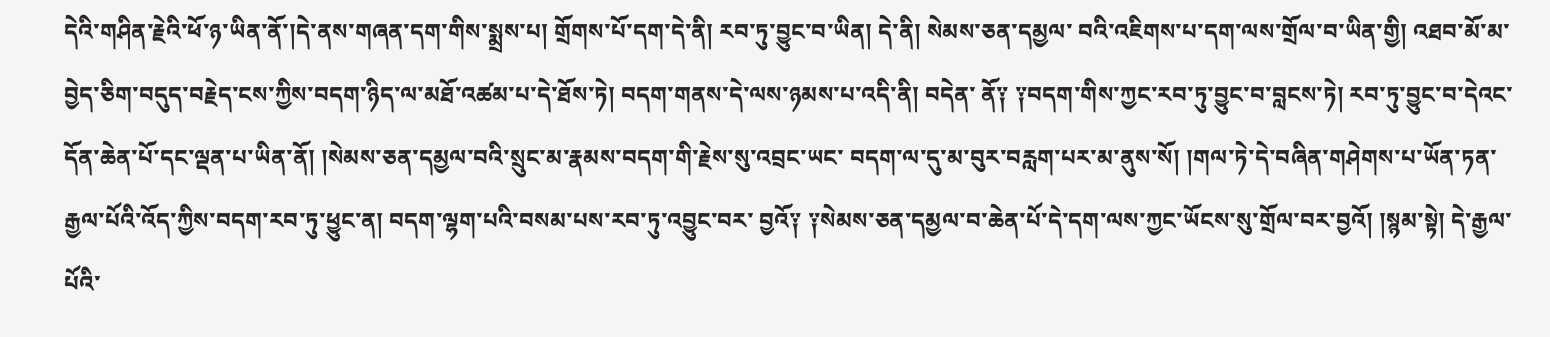དེའི་གཤིན་རྗེའི་ཕོ་ཉ་ཡིན་ནོ་།དེ་ནས་གཞན་དག་གིས་སྨྲས་པ། གྲོགས་པོ་དག་དེ་ནི། རབ་ཏུ་བྱུང་བ་ཡིན། དེ་ནི། སེམས་ཅན་དམྱལ་ བའི་འཇིགས་པ་དག་ལས་གྲོལ་བ་ཡིན་གྱི། འཐབ་མོ་མ་བྱེད་ཅིག་བདུད་བརྗེད་ངས་ཀྱིས་བདག་ཉིད་ལ་མཐོ་འཚམ་པ་དེ་ཐོས་ཏེ། བདག་གནས་དེ་ལས་ཉམས་པ་འདི་ནི། བདེན་ ནོ༑ ༑བདག་གིས་ཀྱང་རབ་ཏུ་བྱུང་བ་བླངས་ཏེ། རབ་ཏུ་བྱུང་བ་དེའང་དོན་ཆེན་པོ་དང་ལྡན་པ་ཡིན་ནོ། །སེམས་ཅན་དམྱལ་བའི་སྲུང་མ་རྣམས་བདག་གི་རྗེས་སུ་འབྲང་ཡང་ བདག་ལ་དུ་མ་བུར་བརླག་པར་མ་ནུས་སོ། །གལ་ཏེ་དེ་བཞིན་གཤེགས་པ་ཡོན་ཏན་རྒྱལ་པོའི་འོད་ཀྱིས་བདག་རབ་ཏུ་ཕྱུང་ན། བདག་ལྷག་པའི་བསམ་པས་རབ་ཏུ་འབྱུང་བར་ བྱའོ༑ ༑སེམས་ཅན་དམྱལ་བ་ཆེན་པོ་དེ་དག་ལས་ཀྱང་ཡོངས་སུ་གྲོལ་བར་བྱའོ། །སྙམ་སྟེ། དེ་རྒྱལ་པོའི་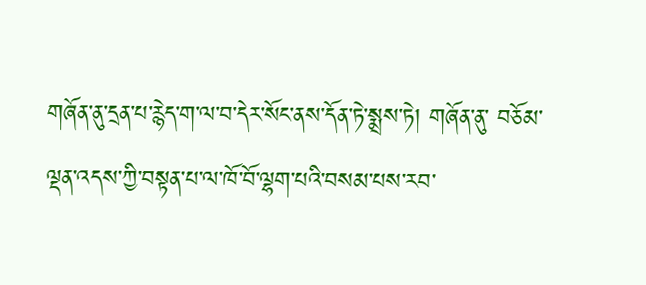གཞོན་ནུ་དྲན་པ་རྙེད་ག་ལ་བ་དེར་སོང་ནས་དོན་ཏེ་སྨྲས་ཏེ། གཞོན་ནུ་ བཅོམ་ལྡན་འདས་ཀྱི་བསྟན་པ་ལ་ཁོ་བོ་ལྷག་པའི་བསམ་པས་རབ་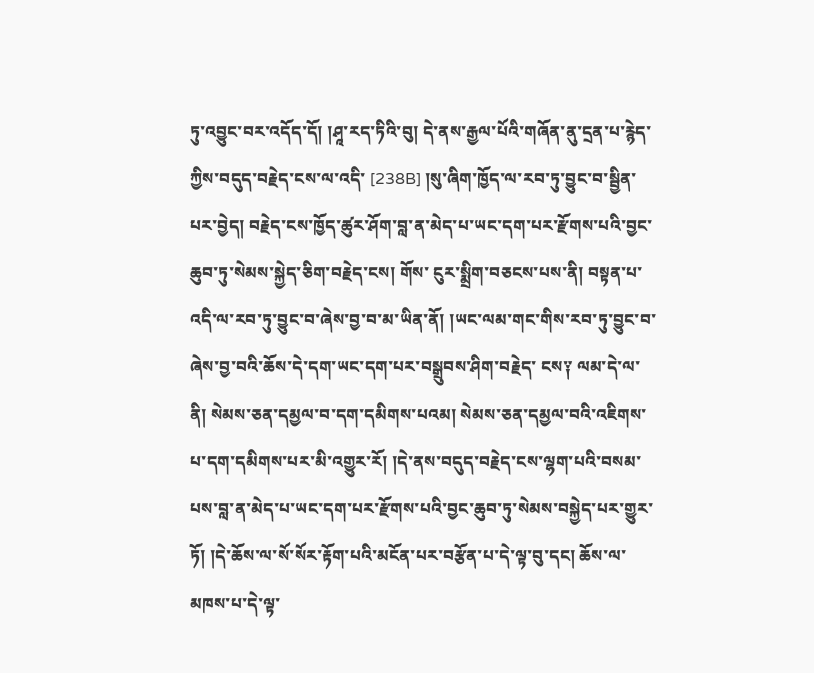ཏུ་འབྱུང་བར་འདོད་དོ། །ཤཱ་རད་ཏིའི་བུ། དེ་ནས་རྒྱལ་པོའི་གཞོན་ནུ་དྲན་པ་རྙེད་ཀྱིས་བདུད་བརྗེད་ངས་ལ་འདི་ [238B] །སུ་ཞིག་ཁྱོད་ལ་རབ་ཏུ་བྱུང་བ་སྦྱིན་པར་བྱེད། བརྗེད་ངས་ཁྱོད་ཚུར་ཤོག་བླ་ན་མེད་པ་ཡང་དག་པར་རྫོགས་པའི་བྱང་ཆུབ་ཏུ་སེམས་སྐྱེད་ཅིག་བརྗེད་ངས། གོས་ ངུར་སྨྲིག་བཅངས་པས་ནི། བསྟན་པ་འདི་ལ་རབ་ཏུ་བྱུང་བ་ཞེས་བྱ་བ་མ་ཡིན་ནོ། །ཡང་ལམ་གང་གིས་རབ་ཏུ་བྱུང་བ་ཞེས་བྱ་བའི་ཆོས་དེ་དག་ཡང་དག་པར་བསྒྲུབས་ཤིག་བརྗེད་ ངས༑ ལམ་དེ་ལ་ནི། སེམས་ཅན་དམྱལ་བ་དག་དམིགས་པའམ། སེམས་ཅན་དམྱལ་བའི་འཇིགས་པ་དག་དམིགས་པར་མི་འགྱུར་རོ། །དེ་ནས་བདུད་བརྗེད་ངས་ལྷག་པའི་བསམ་ པས་བླ་ན་མེད་པ་ཡང་དག་པར་རྫོགས་པའི་བྱང་ཆུབ་ཏུ་སེམས་བསྐྱེད་པར་གྱུར་ཏོ། །དེ་ཆོས་ལ་སོ་སོར་རྟོག་པའི་མངོན་པར་བརྩོན་པ་དེ་ལྟ་བུ་དང། ཆོས་ལ་མཁས་པ་དེ་ལྟ་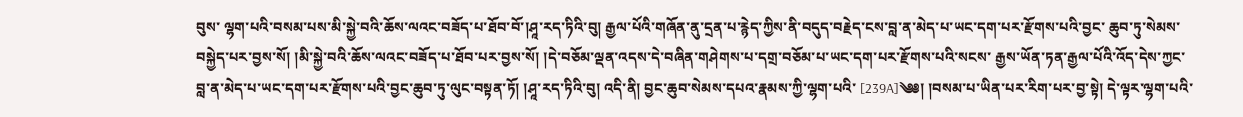བུས་ ལྷག་པའི་བསམ་པས་མི་སྐྱེ་བའི་ཆོས་ལའང་བཟོད་པ་ཐོབ་བོ་།ཤཱ་རད་ཏིའི་བུ། རྒྱལ་པོའི་གཞོན་ནུ་དྲན་པ་རྙེད་ཀྱིས་ནི་བདུད་བརྗེད་ངས་བླ་ན་མེད་པ་ཡང་དག་པར་རྫོགས་པའི་བྱང་ ཆུབ་ཏུ་སེམས་བསྐྱེད་པར་བྱས་སོ། །མི་སྐྱེ་བའི་ཆོས་ལའང་བཟོད་པ་ཐོབ་པར་བྱས་སོ། །དེ་བཅོམ་ལྡན་འདས་དེ་བཞིན་གཤེགས་པ་དགྲ་བཅོམ་པ་ཡང་དག་པར་རྫོགས་པའི་སངས་ རྒྱས་ཡོན་ཏན་རྒྱལ་པོའི་འོད་དེས་ཀྱང་བླ་ན་མེད་པ་ཡང་དག་པར་རྫོགས་པའི་བྱང་ཆུབ་ཏུ་ལུང་བསྟན་ཏོ། །ཤཱ་རད་ཏིའི་བུ། འདི་ནི། བྱང་ཆུབ་སེམས་དཔའ་རྣམས་ཀྱི་ལྷག་པའི་ [239A]༄༅། །བསམ་པ་ཡིན་པར་རིག་པར་བྱ་སྟེ། དེ་ལྟར་ལྷག་པའི་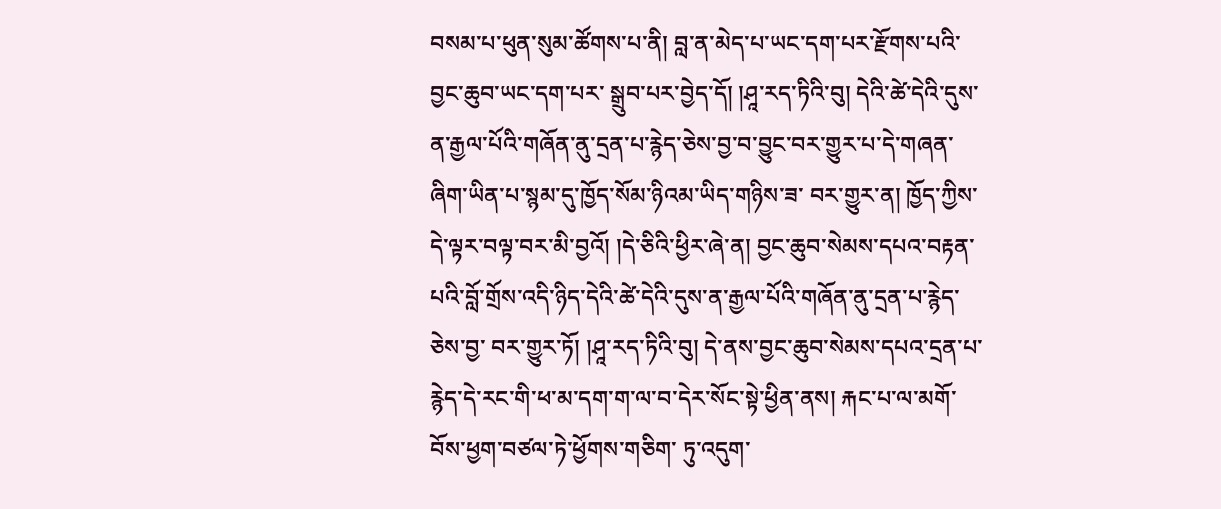བསམ་པ་ཕུན་སུམ་ཚོགས་པ་ནི། བླ་ན་མེད་པ་ཡང་དག་པར་རྫོགས་པའི་བྱང་ཆུབ་ཡང་དག་པར་ སྒྲུབ་པར་བྱེད་དོ། །ཤཱ་རད་ཏིའི་བུ། དེའི་ཚེ་དེའི་དུས་ན་རྒྱལ་པོའི་གཞོན་ནུ་དྲན་པ་རྙེད་ཅེས་བྱ་བ་བྱུང་བར་གྱུར་པ་དེ་གཞན་ཞིག་ཡིན་པ་སྙམ་དུ་ཁྱོད་སོམ་ཉིའམ་ཡིད་གཉིས་ཟ་ བར་གྱུར་ན། ཁྱོད་ཀྱིས་དེ་ལྟར་བལྟ་བར་མི་བྱའོ། །དེ་ཅིའི་ཕྱིར་ཞེ་ན། བྱང་ཆུབ་སེམས་དཔའ་བརྟན་པའི་བློ་གྲོས་འདི་ཉིད་དེའི་ཚེ་དེའི་དུས་ན་རྒྱལ་པོའི་གཞོན་ནུ་དྲན་པ་རྙེད་ཅེས་བྱ་ བར་གྱུར་ཏོ། །ཤཱ་རད་ཏིའི་བུ། དེ་ནས་བྱང་ཆུབ་སེམས་དཔའ་དྲན་པ་རྙེད་དེ་རང་གི་ཕ་མ་དག་ག་ལ་བ་དེར་སོང་སྟེ་ཕྱིན་ནས། རྐང་པ་ལ་མགོ་བོས་ཕྱག་བཙལ་ཏེ་ཕྱོགས་གཅིག་ ཏུ་འདུག་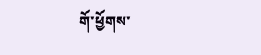གོ་ཕྱོགས་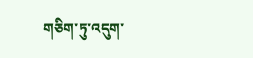གཅིག་ཏུ་འདུག་